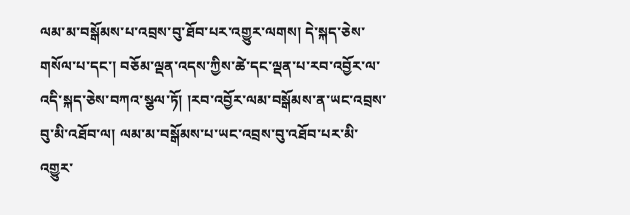ལམ་མ་བསྒོམས་པ་འབྲས་བུ་ཐོབ་པར་འགྱུར་ལགས། དེ་སྐད་ཅེས་གསོལ་པ་དང་། བཅོམ་ལྡན་འདས་ཀྱིས་ཚེ་དང་ལྡན་པ་རབ་འབྱོར་ལ་འདི་སྐད་ཅེས་བཀའ་སྩལ་ཏོ། །རབ་འབྱོར་ལམ་བསྒོམས་ན་ཡང་འབྲས་བུ་མི་འཐོབ་ལ། ལམ་མ་བསྒོམས་པ་ཡང་འབྲས་བུ་འཐོབ་པར་མི་འགྱུར་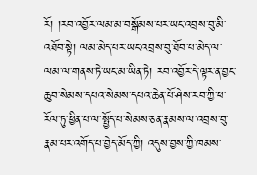རོ། །རབ་འབྱོར་ལམ་མ་བསྒོམས་པར་ཡང་འབྲས་བུ་མི་འཐོབ་སྟེ། ལམ་མེད་པར་ཡང་འབྲས་བུ་ཐོབ་པ་མེད་ལ་ལམ་ལ་གནས་ཏེ་ཡང་མ་ཡིན་ཏེ། རབ་འབྱོར་དེ་ལྟར་ན་བྱང་ཆུབ་སེམས་དཔའ་སེམས་དཔའ་ཆེན་པོ་ཤེས་རབ་ཀྱི་ཕ་རོལ་ཏུ་ཕྱིན་པ་ལ་སྤྱོད་པ་སེམས་ཅན་རྣམས་ལ་འབྲས་བུ་རྣམ་པར་འགོད་པ་བྱེད་མོད་ཀྱི། འདུས་བྱས་ཀྱི་ཁམས་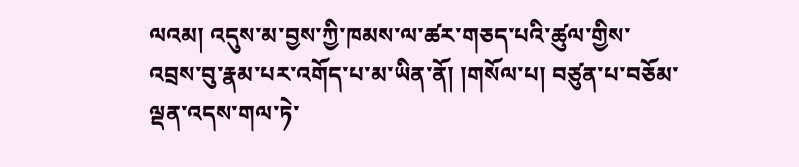ལའམ། འདུས་མ་བྱས་ཀྱི་ཁམས་ལ་ཚར་གཅད་པའི་ཚུལ་གྱིས་འབྲས་བུ་རྣམ་པར་འགོད་པ་མ་ཡིན་ནོ། །གསོལ་པ། བཙུན་པ་བཅོམ་ལྡན་འདས་གལ་ཏེ་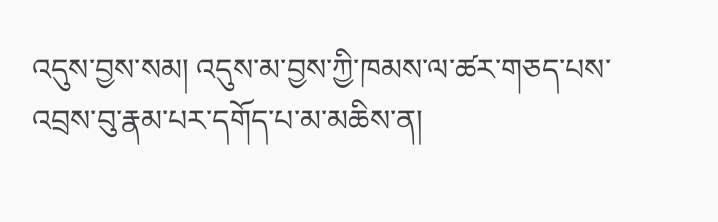འདུས་བྱས་སམ། འདུས་མ་བྱས་ཀྱི་ཁམས་ལ་ཚར་གཅད་པས་འབྲས་བུ་རྣམ་པར་དགོད་པ་མ་མཆིས་ན།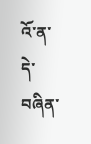འོ་ན་དེ་བཞིན་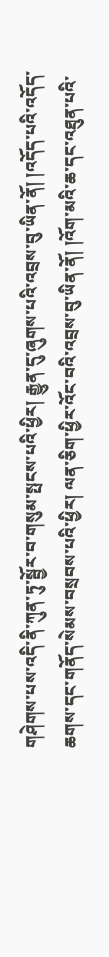གཤེགས་པས་འདི་ནི་ཀུན་ཏུ་སྦྱོར་བ་གསུམ་སྤངས་པའི་ཕྱིར། རྒྱུན་དུ་ཞུགས་པའི་འབྲས་བུ་ཡིན་ནོ། །འདོད་པའི་འདོད་ཆགས་དང་གནོད་སེམས་བསྲབས་པའི་ཕྱིར། ལན་ཅིག་ཕྱིར་འོང་བའི་འབྲས་བུ་ཡིན་ནོ། །འོག་མའི་ཆ་དང་འཐུན་པའི་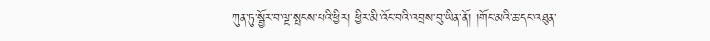ཀུན་ཏུ་སྦྱོར་བ་ལྔ་སྤངས་པའི་ཕྱིར། ཕྱིར་མི་འོང་བའི་འབྲས་བུ་ཡིན་ནོ། །གོང་མའི་ཆ་དང་འཐུན་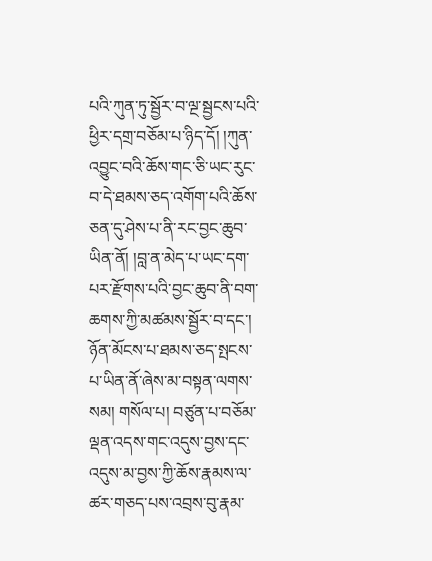པའི་ཀུན་ཏུ་སྦྱོར་བ་ལྔ་སྦྱངས་པའི་ཕྱིར་དགྲ་བཅོམ་པ་ཉིད་དོ། །ཀུན་འབྱུང་བའི་ཆོས་གང་ཅི་ཡང་རུང་བ་དེ་ཐམས་ཅད་འགོག་པའི་ཆོས་ཅན་དུ་ཤེས་པ་ནི་རང་བྱང་ཆུབ་ཡིན་ནོ། །བླ་ན་མེད་པ་ཡང་དག་པར་རྫོགས་པའི་བྱང་ཆུབ་ནི་བག་ཆགས་ཀྱི་མཚམས་སྦྱོར་བ་དང་། ཉོན་མོངས་པ་ཐམས་ཅད་སྤངས་པ་ཡིན་ནོ་ཞེས་མ་བསྟན་ལགས་སམ། གསོལ་པ། བཙུན་པ་བཅོམ་ལྡན་འདས་གང་འདུས་བྱས་དང་འདུས་མ་བྱས་ཀྱི་ཆོས་རྣམས་ལ་ཚར་གཅད་པས་འབྲས་བུ་རྣམ་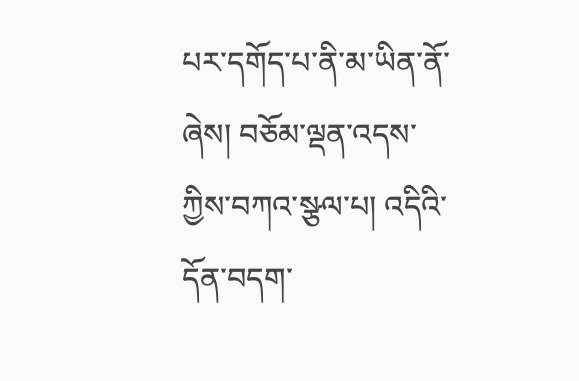པར་དགོད་པ་ནི་མ་ཡིན་ནོ་ཞེས། བཅོམ་ལྡན་འདས་ཀྱིས་བཀའ་སྩལ་པ། འདིའི་དོན་བདག་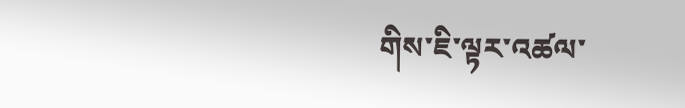གིས་ཇི་ལྟར་འཚལ་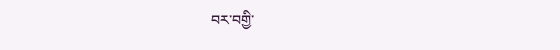བར་བགྱི་